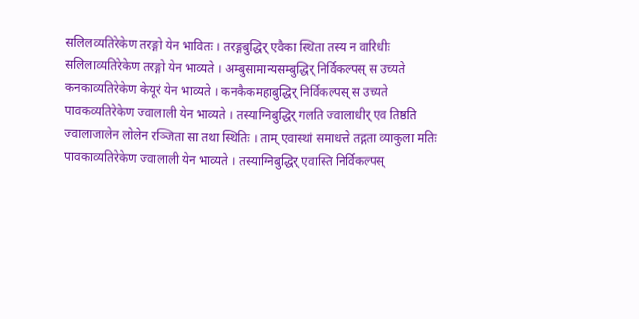सलिलव्यतिरेकेण तरङ्गो येन भावितः । तरङ्गबुद्धिर् एवैका स्थिता तस्य न वारिधीः
सलिलाव्यतिरेकेण तरङ्गो येन भाव्यते । अम्बुसामान्यसम्बुद्धिर् निर्विकल्पस् स उच्यते
कनकाव्यतिरेकेण केयूरं येन भाव्यते । कनकैकमहाबुद्धिर् निर्विकल्पस् स उच्यते
पावकव्यतिरेकेण ज्वालाली येन भाव्यते । तस्याग्निबुद्धिर् गलति ज्वालाधीर् एव तिष्ठति
ज्वालाजालेन लोलेन रञ्जिता सा तथा स्थितिः । ताम् एवास्थां समाधत्ते तद्गता व्याकुला मतिः
पावकाव्यतिरेकेण ज्वालाली येन भाव्यते । तस्याग्निबुद्धिर् एवास्ति निर्विकल्पस्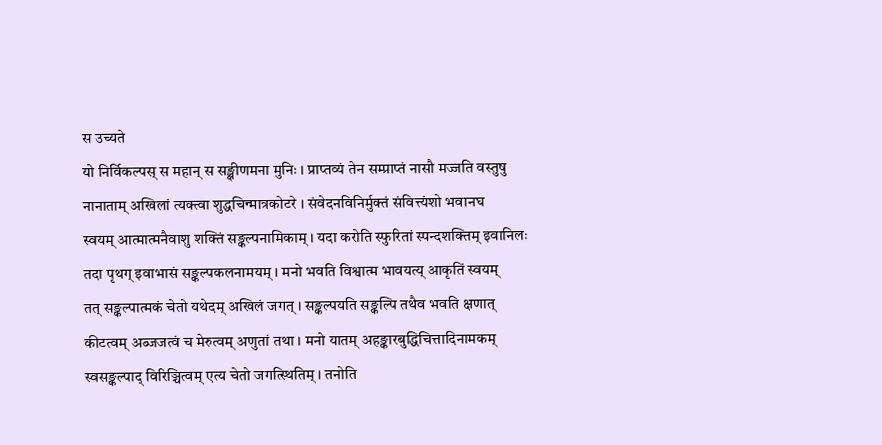स उच्यते
यो निर्विकल्पस् स महान् स सङ्क्षीणमना मुनिः । प्राप्तव्यं तेन सम्प्राप्तं नासौ मज्जति वस्तुषु
नानाताम् अखिलां त्यक्त्वा शुद्धचिन्मात्रकोटरे । संवेदनविनिर्मुक्तं संवित्त्यंशो भवानघ
स्वयम् आत्मात्मनैवाशु शक्तिं सङ्कल्पनामिकाम् । यदा करोति स्फुरितां स्पन्दशक्तिम् इवानिलः
तदा पृथग् इवाभासं सङ्कल्पकलनामयम् । मनो भवति विश्वात्म भावयत्य् आकृतिं स्वयम्
तत् सङ्कल्पात्मकं चेतो यथेदम् अखिलं जगत् । सङ्कल्पयति सङ्कल्पि तथैव भवति क्षणात्
कीटत्वम् अब्जजत्वं च मेरुत्वम् अणुतां तथा । मनो यातम् अहङ्कारबुद्धिचित्तादिनामकम्
स्वसङ्कल्पाद् विरिञ्चित्वम् एत्य चेतो जगत्स्थितिम् । तनोति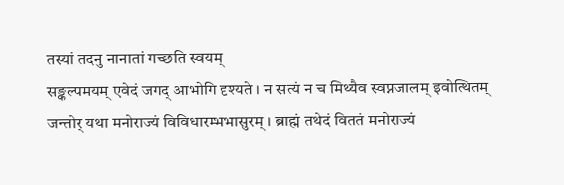तस्यां तदनु नानातां गच्छति स्वयम्
सङ्कल्पमयम् एवेदं जगद् आभोगि दृश्यते । न सत्यं न च मिथ्यैव स्वप्नजालम् इवोत्थितम्
जन्तोर् यथा मनोराज्यं विविधारम्भभासुरम् । ब्राह्मं तथेदं विततं मनोराज्यं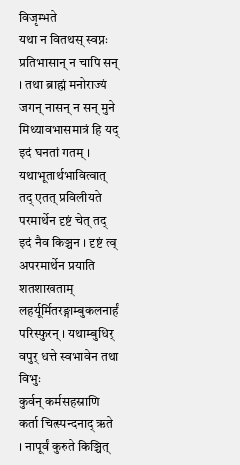विजृम्भते
यथा न वितथस् स्वप्नः प्रतिभासान् न चापि सन् । तथा ब्राह्मं मनोराज्यं जगन् नासन् न सन् मुने
मिथ्यावभासमात्रं हि यद् इदं घनतां गतम् । यथाभूतार्थभावित्वात् तद् एतत् प्रविलीयते
परमार्थेन दृष्टं चेत् तद् इदं नैव किञ्चन । दृष्टं त्व् अपरमार्थेन प्रयाति शतशाखताम्
लहर्यूर्मितरङ्गाम्बुकलनार्हं परिस्फुरन् । यथाम्बुधिर् वपुर् धत्ते स्वभावेन तथा विभुः
कुर्वन् कर्मसहस्राणि कर्ता चित्स्पन्दनाद् ऋते । नापूर्वं कुरुते किञ्चित्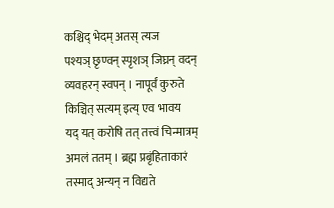कश्चिद् भेदम् अतस् त्यज
पश्यञ् छृण्वन् स्पृशञ् जिघ्रन् वदन् व्यवहरन् स्वपन् । नापूर्वं कुरुते किञ्चित् सत्यम् इत्य् एव भावय
यद् यत् करोषि तत् तत्त्वं चिन्मात्रम् अमलं ततम् । ब्रह्म प्रबृंहिताकारं तस्माद् अन्यन् न विद्यते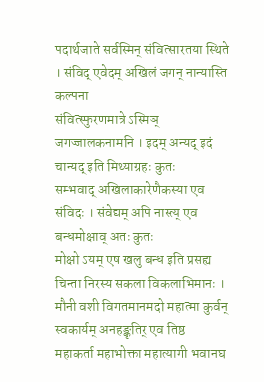पदार्थजाते सर्वस्मिन् संवित्सारतया स्थिते । संविद् एवेदम् अखिलं जगन् नान्यास्ति कल्पना
संवित्स्फुरणमात्रे ऽस्मिञ् जगज्जालकनामनि । इदम् अन्यद् इदं चान्यद् इति मिथ्याग्रहः कुतः
सम्भवाद् अखिलाकारेणैकस्या एव संविदः । संवेद्यम् अपि नास्त्य् एव बन्धमोक्षाव् अतः कुतः
मोक्षो ऽयम् एष खलु बन्ध इति प्रसह्य चिन्ता निरस्य सकला विकलाभिमानः । मौनी वशी विगतमानमदो महात्मा कुर्वन् स्वकार्यम् अनहङ्कृतिर् एव तिष्ठ
महाकर्ता महाभोक्ता महात्यागी भवानघ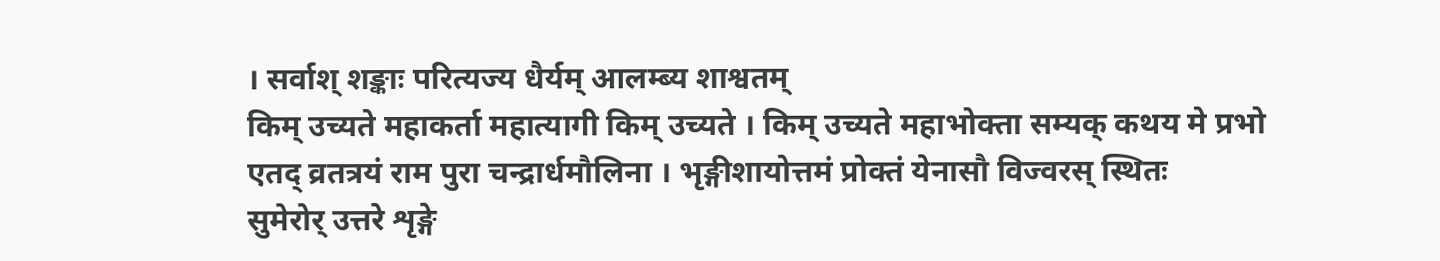। सर्वाश् शङ्काः परित्यज्य धैर्यम् आलम्ब्य शाश्वतम्
किम् उच्यते महाकर्ता महात्यागी किम् उच्यते । किम् उच्यते महाभोक्ता सम्यक् कथय मे प्रभो
एतद् व्रतत्रयं राम पुरा चन्द्रार्धमौलिना । भृङ्गीशायोत्तमं प्रोक्तं येनासौ विज्वरस् स्थितः
सुमेरोर् उत्तरे शृङ्गे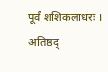पूर्वं शशिकलाधरः । अतिष्ठद्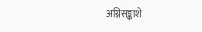अग्निसङ्काशे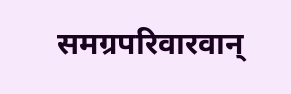समग्रपरिवारवान्